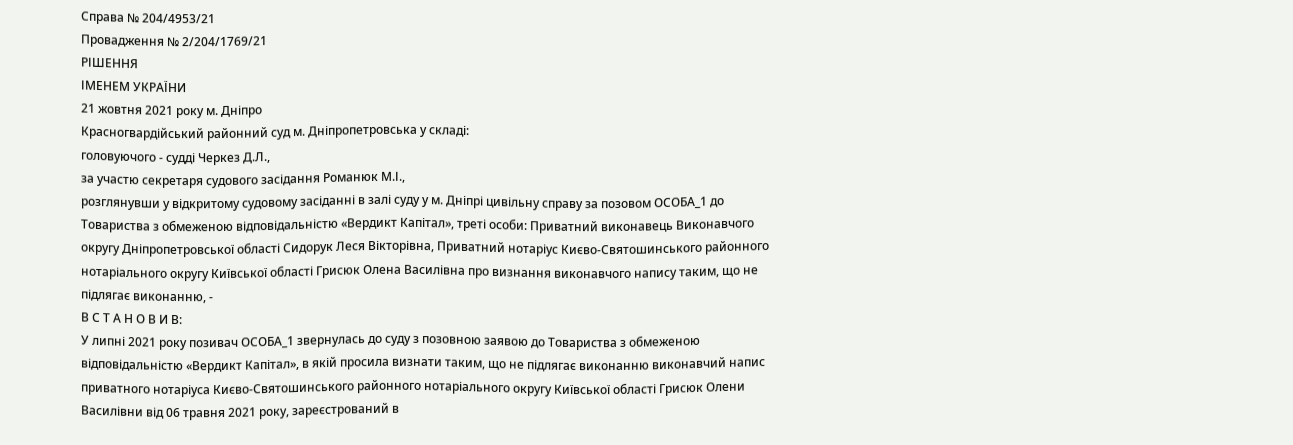Справа № 204/4953/21
Провадження № 2/204/1769/21
РІШЕННЯ
ІМЕНЕМ УКРАЇНИ
21 жовтня 2021 року м. Дніпро
Красногвардійський районний суд м. Дніпропетровська у складі:
головуючого - судді Черкез Д.Л.,
за участю секретаря судового засідання Романюк М.І.,
розглянувши у відкритому судовому засіданні в залі суду у м. Дніпрі цивільну справу за позовом ОСОБА_1 до Товариства з обмеженою відповідальністю «Вердикт Капітал», треті особи: Приватний виконавець Виконавчого округу Дніпропетровської області Сидорук Леся Вікторівна, Приватний нотаріус Києво-Святошинського районного нотаріального округу Київської області Грисюк Олена Василівна про визнання виконавчого напису таким, що не підлягає виконанню, -
В С Т А Н О В И В:
У липні 2021 року позивач ОСОБА_1 звернулась до суду з позовною заявою до Товариства з обмеженою відповідальністю «Вердикт Капітал», в якій просила визнати таким, що не підлягає виконанню виконавчий напис приватного нотаріуса Києво-Святошинського районного нотаріального округу Київської області Грисюк Олени Василівни від 06 травня 2021 року, зареєстрований в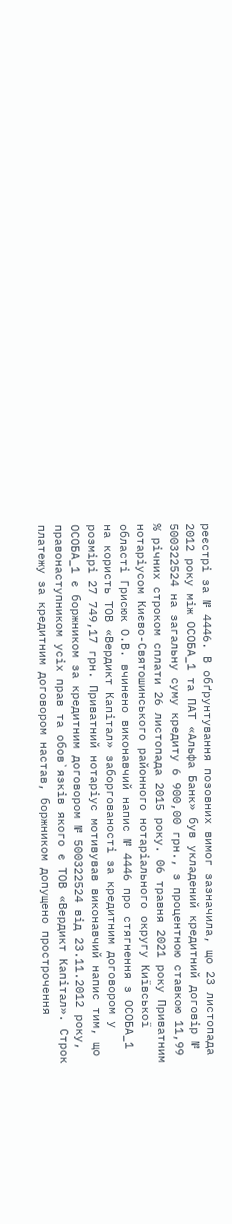реєстрі за № 4446. В обґрунтування позовних вимог зазначила, що 23 листопада 2012 року між ОСОБА_1 та ПАТ «Альфа Банк» був укладений кредитний договір № 500322524 на загальну суму кредиту 6 900,00 грн., з процентною ставкою 11,99 % річних строком сплати 26 листопада 2015 року. 06 травня 2021 року Приватним нотаріусом Києво-Святошинського районного нотаріального округу Київської області Грисюк О.В. вчинено виконавчий напис № 4446 про стягнення з ОСОБА_1 на користь ТОВ «Вердикт Капітал» заборгованості за кредитним договором у розмірі 27 749,17 грн. Приватний нотаріус мотивував виконавчий напис тим, що ОСОБА_1 є боржником за кредитним договором № 500322524 від 23.11.2012 року, правонаступником усіх прав та обов`язків якого є ТОВ «Вердикт Капітал». Строк платежу за кредитним договором настав, боржником допущено прострочення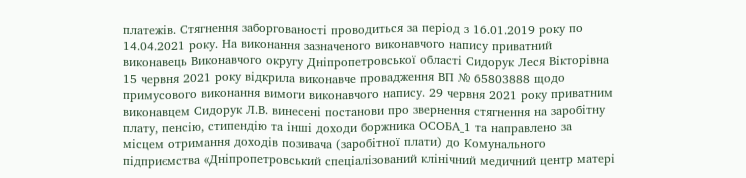платежів. Стягнення заборгованості проводиться за період з 16.01.2019 року по 14.04.2021 року. На виконання зазначеного виконавчого напису приватний виконавець Виконавчого округу Дніпропетровської області Сидорук Леся Вікторівна 15 червня 2021 року відкрила виконавче провадження ВП № 65803888 щодо примусового виконання вимоги виконавчого напису. 29 червня 2021 року приватним виконавцем Сидорук Л.В. винесені постанови про звернення стягнення на заробітну плату, пенсію, стипендію та інші доходи боржника ОСОБА_1 та направлено за місцем отримання доходів позивача (заробітної плати) до Комунального підприємства «Дніпропетровський спеціалізований клінічний медичний центр матері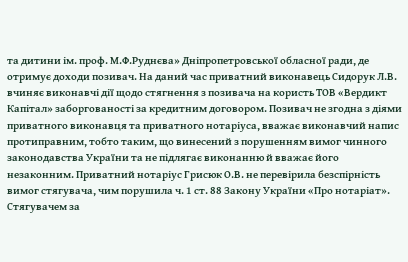та дитини ім. проф. М.Ф.Руднєва» Дніпропетровської обласної ради, де отримує доходи позивач. На даний час приватний виконавець Сидорук Л.В. вчиняє виконавчі дії щодо стягнення з позивача на користь ТОВ «Вердикт Капітал» заборгованості за кредитним договором. Позивач не згодна з діями приватного виконавця та приватного нотаріуса, вважає виконавчий напис протиправним, тобто таким, що винесений з порушенням вимог чинного законодавства України та не підлягає виконанню й вважає його незаконним. Приватний нотаріус Грисюк О.В. не перевірила безспірність вимог стягувача, чим порушила ч. 1 ст. 88 Закону України «Про нотаріат». Стягувачем за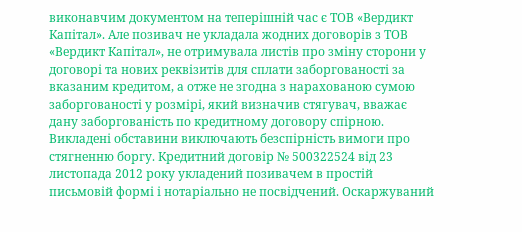виконавчим документом на теперішній час є ТОВ «Вердикт Капітал». Але позивач не укладала жодних договорів з ТОВ «Вердикт Капітал», не отримувала листів про зміну сторони у договорі та нових реквізитів для сплати заборгованості за вказаним кредитом, а отже не згодна з нарахованою сумою заборгованості у розмірі, який визначив стягувач, вважає дану заборгованість по кредитному договору спірною. Викладені обставини виключають безспірність вимоги про стягненню боргу. Кредитний договір № 500322524 від 23 листопада 2012 року укладений позивачем в простій письмовій формі і нотаріально не посвідчений. Оскаржуваний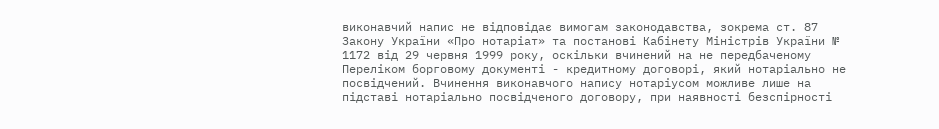виконавчий напис не відповідає вимогам законодавства, зокрема ст. 87 Закону України «Про нотаріат» та постанові Кабінету Міністрів України № 1172 від 29 червня 1999 року, оскільки вчинений на не передбаченому Переліком борговому документі - кредитному договорі, який нотаріально не посвідчений. Вчинення виконавчого напису нотаріусом можливе лише на підставі нотаріально посвідченого договору, при наявності безспірності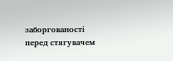заборгованості перед стягувачем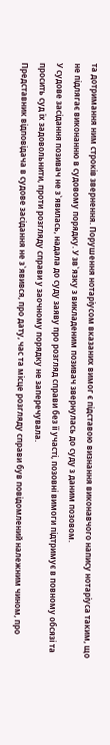та дотримання ним строків звернення. Порушення нотаріусом вказаних вимог є підставою визнання виконавчого напису нотаріуса таким, що не підлягає виконанню в судовому порядку. У зв`язку з викладеним позивач звернулась до суду з даним позовом.
У судове засідання позивач не з`явилась, надала до суду заяву про розгляд справи без її участі, позовні вимоги підтримує в повному обсязі та просить суд їх задовольнити, проти розгляду справи у заочному порядку не заперечувала.
Представник відповідача в судове засідання не з`явився, про дату, час та місце розгляду справи був повідомлений належним чином, про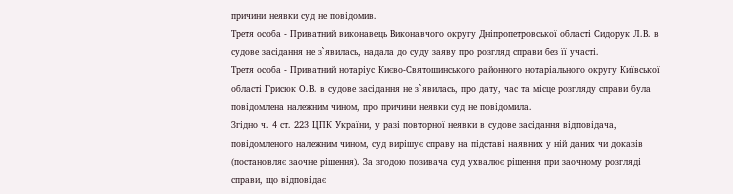причини неявки суд не повідомив.
Третя особа - Приватний виконавець Виконавчого округу Дніпропетровської області Сидорук Л.В. в судове засідання не з`явилась, надала до суду заяву про розгляд справи без її участі.
Третя особа - Приватний нотаріус Києво-Святошинського районного нотаріального округу Київської області Грисюк О.В. в судове засідання не з`явилась, про дату, час та місце розгляду справи була повідомлена належним чином, про причини неявки суд не повідомила.
Згідно ч. 4 ст. 223 ЦПК України, у разі повторної неявки в судове засідання відповідача, повідомленого належним чином, суд вирішує справу на підставі наявних у ній даних чи доказів (постановляє заочне рішення). За згодою позивача суд ухвалює рішення при заочному розгляді справи, що відповідає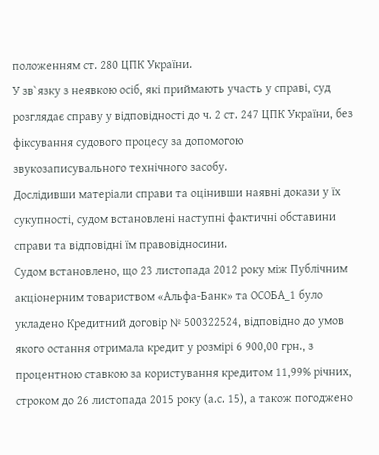положенням ст. 280 ЦПК України.
У зв`язку з неявкою осіб, які приймають участь у справі, суд розглядає справу у відповідності до ч. 2 ст. 247 ЦПК України, без фіксування судового процесу за допомогою звукозаписувального технічного засобу.
Дослідивши матеріали справи та оцінивши наявні докази у їх сукупності, судом встановлені наступні фактичні обставини справи та відповідні їм правовідносини.
Судом встановлено, що 23 листопада 2012 року між Публічним акціонерним товариством «Альфа-Банк» та ОСОБА_1 було укладено Кредитний договір № 500322524, відповідно до умов якого остання отримала кредит у розмірі 6 900,00 грн., з процентною ставкою за користування кредитом 11,99% річних, строком до 26 листопада 2015 року (а.с. 15), а також погоджено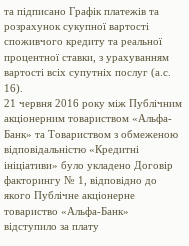та підписано Графік платежів та розрахунок сукупної вартості споживчого кредиту та реальної процентної ставки, з урахуванням вартості всіх супутніх послуг (а.с. 16).
21 червня 2016 року між Публічним акціонерним товариством «Альфа-Банк» та Товариством з обмеженою відповідальністю «Кредитні ініціативи» було укладено Договір факторингу № 1, відповідно до якого Публічне акціонерне товариство «Альфа-Банк» відступило за плату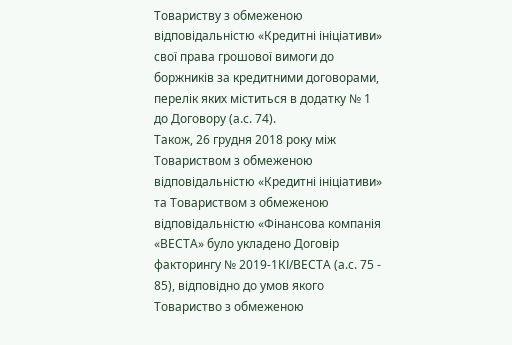Товариству з обмеженою відповідальністю «Кредитні ініціативи» свої права грошової вимоги до боржників за кредитними договорами, перелік яких міститься в додатку № 1 до Договору (а.с. 74).
Також, 26 грудня 2018 року між Товариством з обмеженою відповідальністю «Кредитні ініціативи» та Товариством з обмеженою відповідальністю «Фінансова компанія «ВЕСТА» було укладено Договір факторингу № 2019-1КІ/ВЕСТА (а.с. 75 - 85), відповідно до умов якого Товариство з обмеженою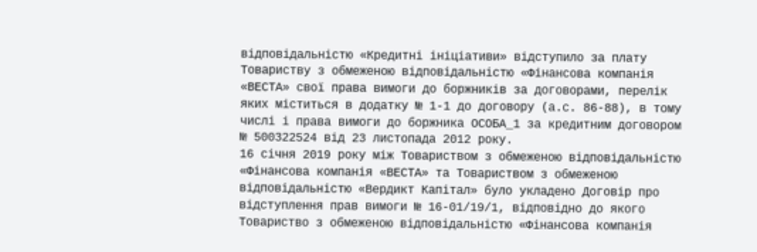відповідальністю «Кредитні ініціативи» відступило за плату Товариству з обмеженою відповідальністю «Фінансова компанія «ВЕСТА» свої права вимоги до боржників за договорами, перелік яких міститься в додатку № 1-1 до договору (а.с. 86-88), в тому числі і права вимоги до боржника ОСОБА_1 за кредитним договором № 500322524 від 23 листопада 2012 року.
16 січня 2019 року між Товариством з обмеженою відповідальністю «Фінансова компанія «ВЕСТА» та Товариством з обмеженою відповідальністю «Вердикт Капітал» було укладено Договір про відступлення прав вимоги № 16-01/19/1, відповідно до якого Товариство з обмеженою відповідальністю «Фінансова компанія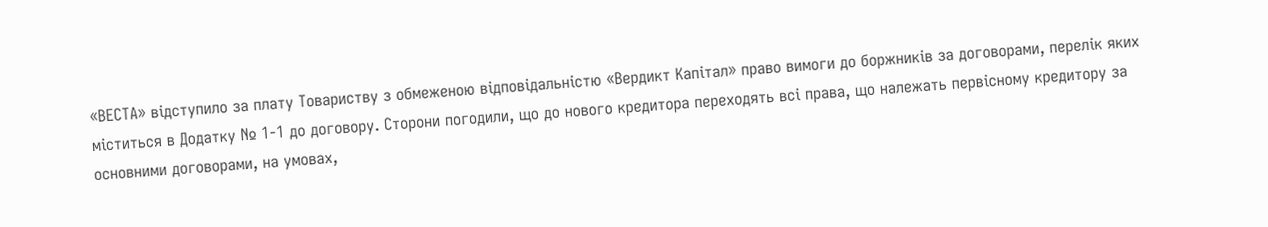«ВЕСТА» відступило за плату Товариству з обмеженою відповідальністю «Вердикт Капітал» право вимоги до боржників за договорами, перелік яких міститься в Додатку № 1-1 до договору. Сторони погодили, що до нового кредитора переходять всі права, що належать первісному кредитору за основними договорами, на умовах,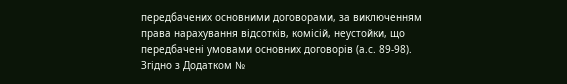передбачених основними договорами, за виключенням права нарахування відсотків, комісій, неустойки, що передбачені умовами основних договорів (а.с. 89-98).
Згідно з Додатком №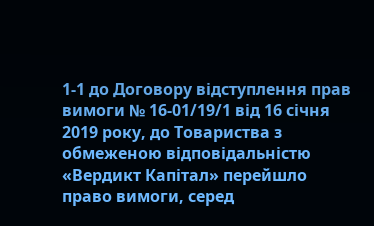1-1 до Договору відступлення прав вимоги № 16-01/19/1 від 16 січня 2019 року, до Товариства з обмеженою відповідальністю «Вердикт Капітал» перейшло право вимоги, серед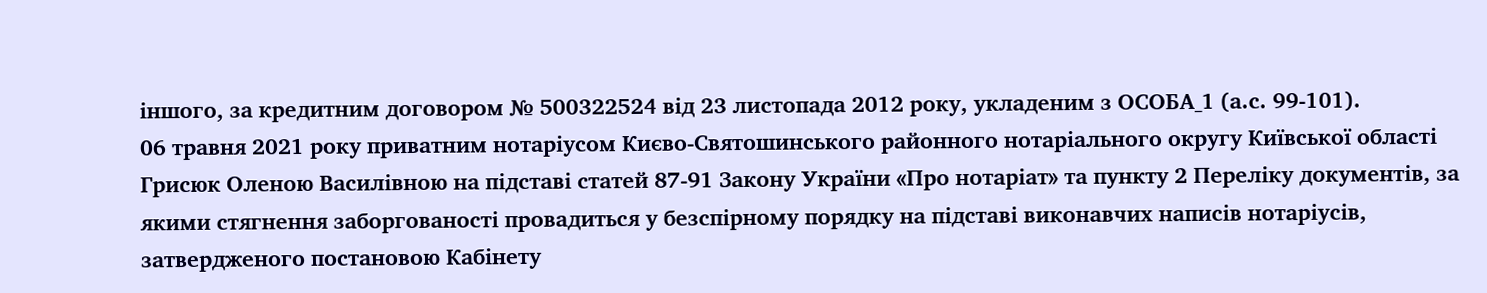іншого, за кредитним договором № 500322524 від 23 листопада 2012 року, укладеним з ОСОБА_1 (а.с. 99-101).
06 травня 2021 року приватним нотаріусом Києво-Святошинського районного нотаріального округу Київської області Грисюк Оленою Василівною на підставі статей 87-91 Закону України «Про нотаріат» та пункту 2 Переліку документів, за якими стягнення заборгованості провадиться у безспірному порядку на підставі виконавчих написів нотаріусів, затвердженого постановою Кабінету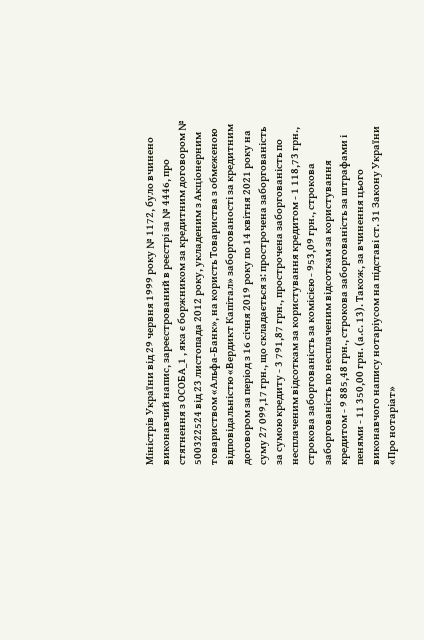Міністрів України від 29 червня 1999 року № 1172, було вчинено виконавчий напис, зареєстрований в реєстрі за № 4446, про стягнення з ОСОБА_1 , яка є боржником за кредитним договором № 500322524 від 23 листопада 2012 року, укладеним з Акціонерним товариством «Альфа-Банк», на користь Товариства з обмеженою відповідальністю «Вердикт Капітал» заборгованості за кредитним договором за період з 16 січня 2019 року по 14 квітня 2021 року на суму 27 099,17 грн., що складається з: прострочена заборгованість за сумою кредиту - 3 791,87 грн., прострочена заборгованість по несплаченим відсоткам за користування кредитом - 1 118,73 грн., строкова заборгованість за комісією - 953,09 грн., строкова заборгованість по несплаченим відсоткам за користування кредитом - 9 885,48 грн., строкова заборгованість за штрафами і пенями - 11 350,00 грн. (а.с. 13). Також, за вчинення цього виконавчого напису нотаріусом на підставі ст. 31 Закону України «Про нотаріат»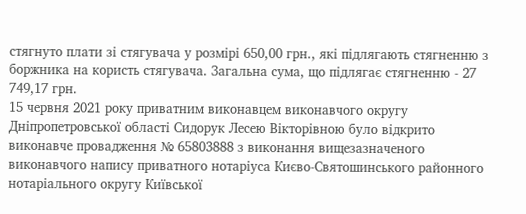стягнуто плати зі стягувача у розмірі 650,00 грн., які підлягають стягненню з боржника на користь стягувача. Загальна сума, що підлягає стягненню - 27 749,17 грн.
15 червня 2021 року приватним виконавцем виконавчого округу Дніпропетровської області Сидорук Лесею Вікторівною було відкрито виконавче провадження № 65803888 з виконання вищезазначеного виконавчого напису приватного нотаріуса Києво-Святошинського районного нотаріального округу Київської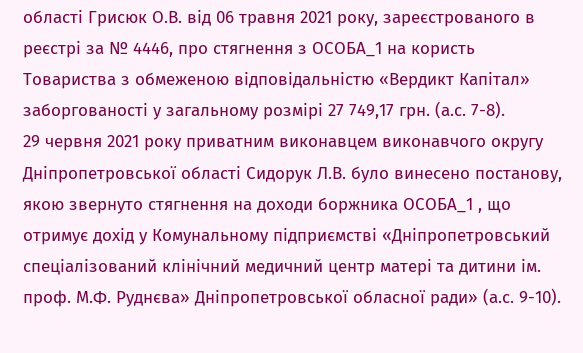області Грисюк О.В. від 06 травня 2021 року, зареєстрованого в реєстрі за № 4446, про стягнення з ОСОБА_1 на користь Товариства з обмеженою відповідальністю «Вердикт Капітал» заборгованості у загальному розмірі 27 749,17 грн. (а.с. 7-8).
29 червня 2021 року приватним виконавцем виконавчого округу Дніпропетровської області Сидорук Л.В. було винесено постанову, якою звернуто стягнення на доходи боржника ОСОБА_1 , що отримує дохід у Комунальному підприємстві «Дніпропетровський спеціалізований клінічний медичний центр матері та дитини ім. проф. М.Ф. Руднєва» Дніпропетровської обласної ради» (а.с. 9-10).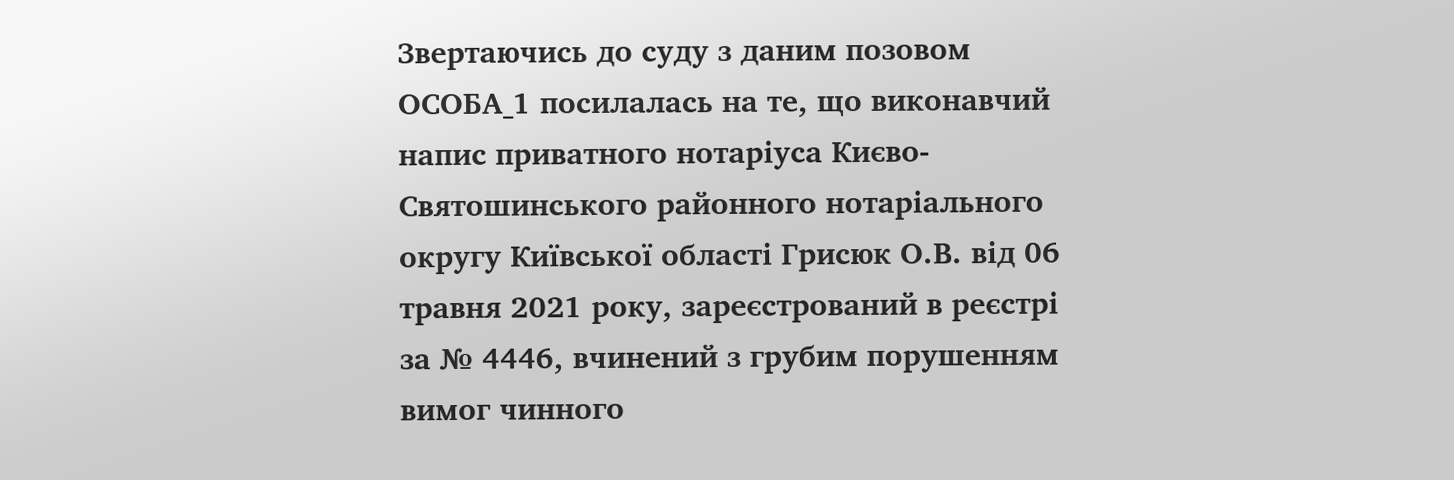Звертаючись до суду з даним позовом ОСОБА_1 посилалась на те, що виконавчий напис приватного нотаріуса Києво-Святошинського районного нотаріального округу Київської області Грисюк О.В. від 06 травня 2021 року, зареєстрований в реєстрі за № 4446, вчинений з грубим порушенням вимог чинного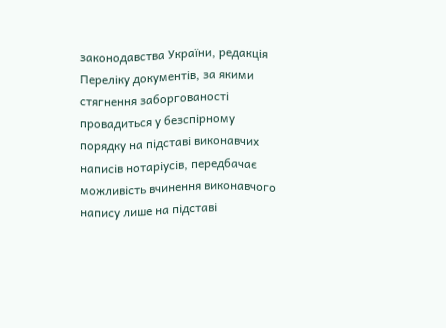законодавства України, редакція Переліку документів, за якими стягнення заборгованості провадиться у безспірному порядку на підставі виконавчих написів нотаріусів, передбачає можливість вчинення виконавчого напису лише на підставі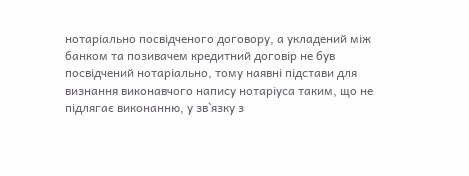нотаріально посвідченого договору, а укладений між банком та позивачем кредитний договір не був посвідчений нотаріально, тому наявні підстави для визнання виконавчого напису нотаріуса таким, що не підлягає виконанню, у зв`язку з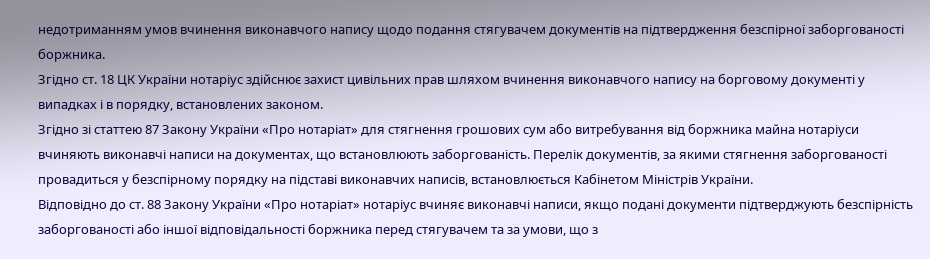недотриманням умов вчинення виконавчого напису щодо подання стягувачем документів на підтвердження безспірної заборгованості боржника.
Згідно ст. 18 ЦК України нотаріус здійснює захист цивільних прав шляхом вчинення виконавчого напису на борговому документі у випадках і в порядку, встановлених законом.
Згідно зі статтею 87 Закону України «Про нотаріат» для стягнення грошових сум або витребування від боржника майна нотаріуси вчиняють виконавчі написи на документах, що встановлюють заборгованість. Перелік документів, за якими стягнення заборгованості провадиться у безспірному порядку на підставі виконавчих написів, встановлюється Кабінетом Міністрів України.
Відповідно до ст. 88 Закону України «Про нотаріат» нотаріус вчиняє виконавчі написи, якщо подані документи підтверджують безспірність заборгованості або іншої відповідальності боржника перед стягувачем та за умови, що з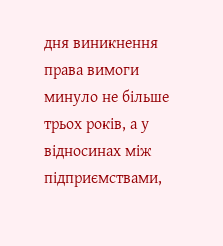дня виникнення права вимоги минуло не більше трьох років, а у відносинах між підприємствами,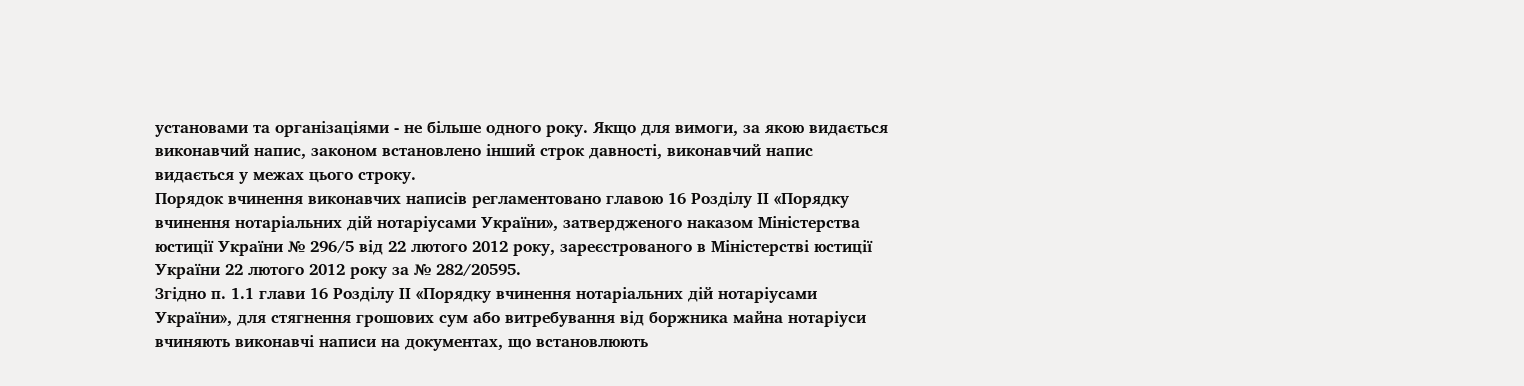установами та організаціями - не більше одного року. Якщо для вимоги, за якою видається виконавчий напис, законом встановлено інший строк давності, виконавчий напис видається у межах цього строку.
Порядок вчинення виконавчих написів регламентовано главою 16 Розділу ІІ «Порядку вчинення нотаріальних дій нотаріусами України», затвердженого наказом Міністерства юстиції України № 296/5 від 22 лютого 2012 року, зареєстрованого в Міністерстві юстиції України 22 лютого 2012 року за № 282/20595.
Згідно п. 1.1 глави 16 Розділу ІІ «Порядку вчинення нотаріальних дій нотаріусами України», для стягнення грошових сум або витребування від боржника майна нотаріуси вчиняють виконавчі написи на документах, що встановлюють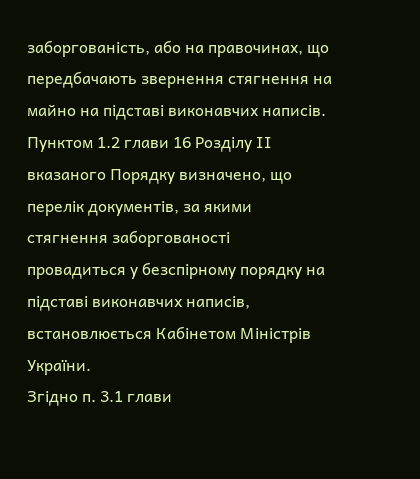заборгованість, або на правочинах, що передбачають звернення стягнення на майно на підставі виконавчих написів.
Пунктом 1.2 глави 16 Розділу ІІ вказаного Порядку визначено, що перелік документів, за якими стягнення заборгованості провадиться у безспірному порядку на підставі виконавчих написів, встановлюється Кабінетом Міністрів України.
Згідно п. 3.1 глави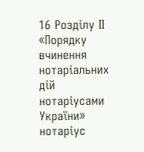16 Розділу ІІ «Порядку вчинення нотаріальних дій нотаріусами України» нотаріус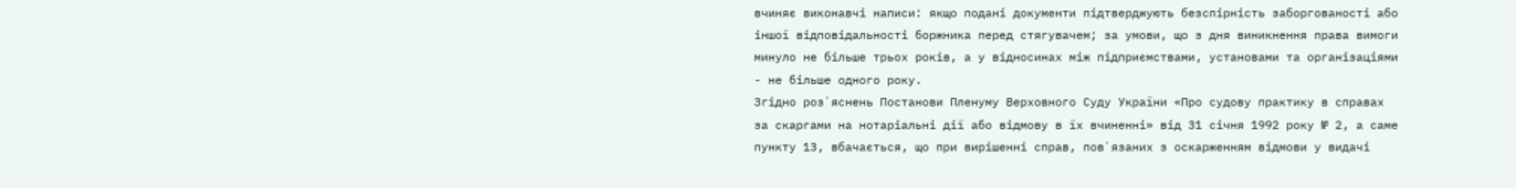вчиняє виконавчі написи: якщо подані документи підтверджують безспірність заборгованості або іншої відповідальності боржника перед стягувачем; за умови, що з дня виникнення права вимоги минуло не більше трьох років, а у відносинах між підприємствами, установами та організаціями - не більше одного року.
Згідно роз`яснень Постанови Пленуму Верховного Суду України «Про судову практику в справах за скаргами на нотаріальні дії або відмову в їх вчиненні» від 31 січня 1992 року № 2, а саме пункту 13, вбачається, що при вирішенні справ, пов`язаних з оскарженням відмови у видачі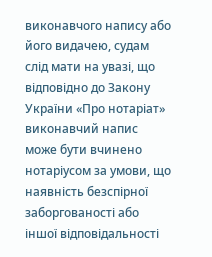виконавчого напису або його видачею, судам слід мати на увазі, що відповідно до Закону України «Про нотаріат» виконавчий напис може бути вчинено нотаріусом за умови, що наявність безспірної заборгованості або іншої відповідальності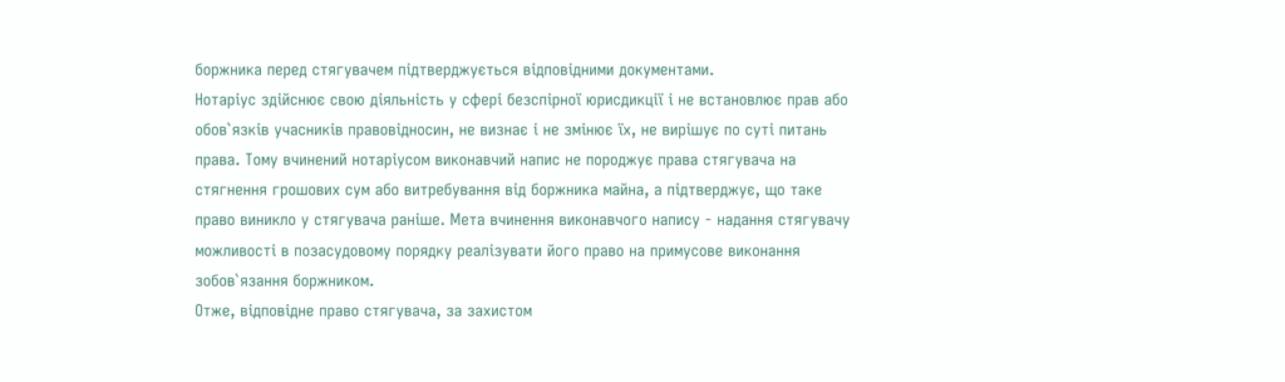боржника перед стягувачем підтверджується відповідними документами.
Нотаріус здійснює свою діяльність у сфері безспірної юрисдикції і не встановлює прав або обов`язків учасників правовідносин, не визнає і не змінює їх, не вирішує по суті питань права. Тому вчинений нотаріусом виконавчий напис не породжує права стягувача на стягнення грошових сум або витребування від боржника майна, а підтверджує, що таке право виникло у стягувача раніше. Мета вчинення виконавчого напису - надання стягувачу можливості в позасудовому порядку реалізувати його право на примусове виконання зобов`язання боржником.
Отже, відповідне право стягувача, за захистом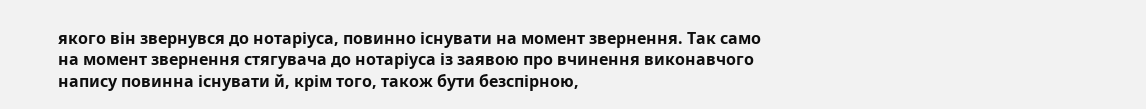якого він звернувся до нотаріуса, повинно існувати на момент звернення. Так само на момент звернення стягувача до нотаріуса із заявою про вчинення виконавчого напису повинна існувати й, крім того, також бути безспірною,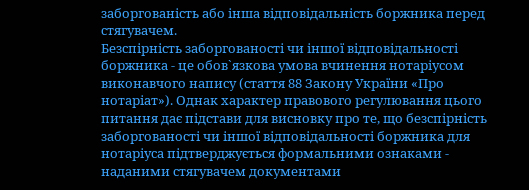заборгованість або інша відповідальність боржника перед стягувачем.
Безспірність заборгованості чи іншої відповідальності боржника - це обов`язкова умова вчинення нотаріусом виконавчого напису (стаття 88 Закону України «Про нотаріат»). Однак характер правового регулювання цього питання дає підстави для висновку про те, що безспірність заборгованості чи іншої відповідальності боржника для нотаріуса підтверджується формальними ознаками - наданими стягувачем документами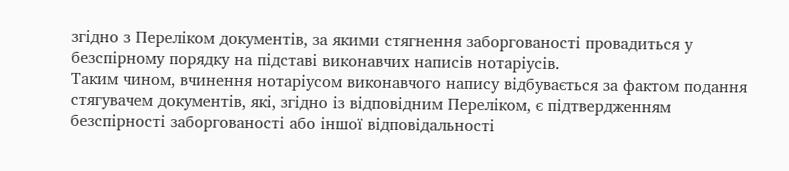згідно з Переліком документів, за якими стягнення заборгованості провадиться у безспірному порядку на підставі виконавчих написів нотаріусів.
Таким чином, вчинення нотаріусом виконавчого напису відбувається за фактом подання стягувачем документів, які, згідно із відповідним Переліком, є підтвердженням безспірності заборгованості або іншої відповідальності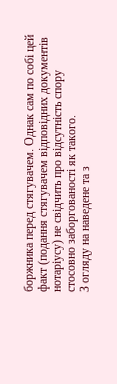боржника перед стягувачем. Однак сам по собі цей факт (подання стягувачем відповідних документів нотаріусу) не свідчить про відсутність спору стосовно заборгованості як такого.
З огляду на наведене та з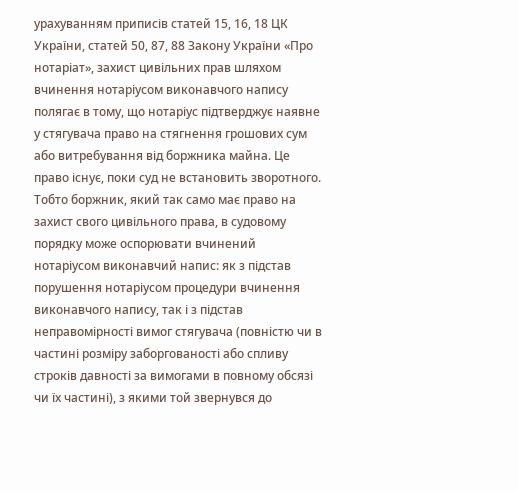урахуванням приписів статей 15, 16, 18 ЦК України, статей 50, 87, 88 Закону України «Про нотаріат», захист цивільних прав шляхом вчинення нотаріусом виконавчого напису полягає в тому, що нотаріус підтверджує наявне у стягувача право на стягнення грошових сум або витребування від боржника майна. Це право існує, поки суд не встановить зворотного. Тобто боржник, який так само має право на захист свого цивільного права, в судовому порядку може оспорювати вчинений нотаріусом виконавчий напис: як з підстав порушення нотаріусом процедури вчинення виконавчого напису, так і з підстав неправомірності вимог стягувача (повністю чи в частині розміру заборгованості або спливу строків давності за вимогами в повному обсязі чи їх частині), з якими той звернувся до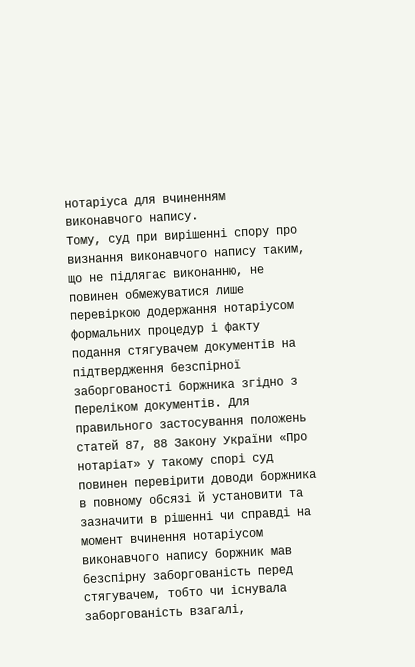нотаріуса для вчиненням виконавчого напису.
Тому, суд при вирішенні спору про визнання виконавчого напису таким, що не підлягає виконанню, не повинен обмежуватися лише перевіркою додержання нотаріусом формальних процедур і факту подання стягувачем документів на підтвердження безспірної заборгованості боржника згідно з Переліком документів. Для правильного застосування положень статей 87, 88 Закону України «Про нотаріат» у такому спорі суд повинен перевірити доводи боржника в повному обсязі й установити та зазначити в рішенні чи справді на момент вчинення нотаріусом виконавчого напису боржник мав безспірну заборгованість перед стягувачем, тобто чи існувала заборгованість взагалі,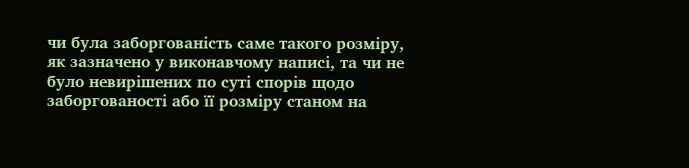чи була заборгованість саме такого розміру, як зазначено у виконавчому написі, та чи не було невирішених по суті спорів щодо заборгованості або її розміру станом на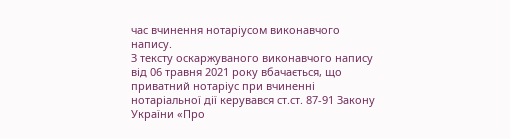час вчинення нотаріусом виконавчого напису.
З тексту оскаржуваного виконавчого напису від 06 травня 2021 року вбачається, що приватний нотаріус при вчиненні нотаріальної дії керувався ст.ст. 87-91 Закону України «Про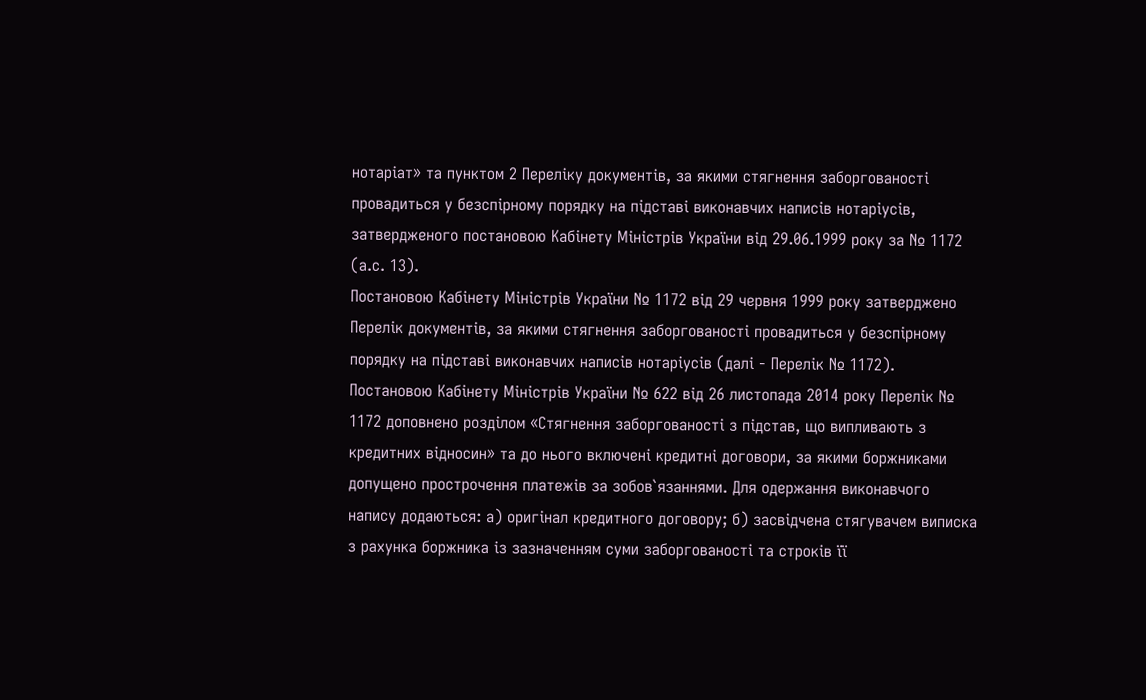нотаріат» та пунктом 2 Переліку документів, за якими стягнення заборгованості провадиться у безспірному порядку на підставі виконавчих написів нотаріусів, затвердженого постановою Кабінету Міністрів України від 29.06.1999 року за № 1172 (а.с. 13).
Постановою Кабінету Міністрів України № 1172 від 29 червня 1999 року затверджено Перелік документів, за якими стягнення заборгованості провадиться у безспірному порядку на підставі виконавчих написів нотаріусів (далі - Перелік № 1172).
Постановою Кабінету Міністрів України № 622 від 26 листопада 2014 року Перелік № 1172 доповнено розділом «Стягнення заборгованості з підстав, що випливають з кредитних відносин» та до нього включені кредитні договори, за якими боржниками допущено прострочення платежів за зобов`язаннями. Для одержання виконавчого напису додаються: а) оригінал кредитного договору; б) засвідчена стягувачем виписка з рахунка боржника із зазначенням суми заборгованості та строків її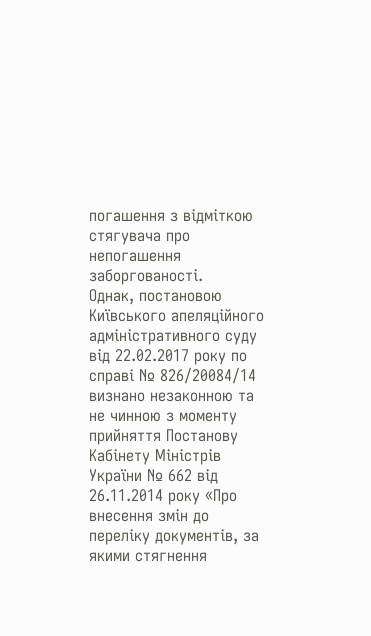погашення з відміткою стягувача про непогашення заборгованості.
Однак, постановою Київського апеляційного адміністративного суду від 22.02.2017 року по справі № 826/20084/14 визнано незаконною та не чинною з моменту прийняття Постанову Кабінету Міністрів України № 662 від 26.11.2014 року «Про внесення змін до переліку документів, за якими стягнення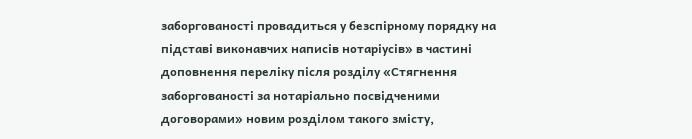заборгованості провадиться у безспірному порядку на підставі виконавчих написів нотаріусів» в частині доповнення переліку після розділу «Стягнення заборгованості за нотаріально посвідченими договорами» новим розділом такого змісту,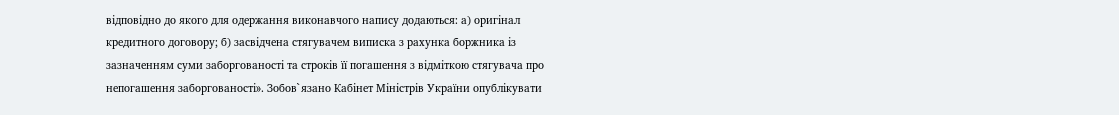відповідно до якого для одержання виконавчого напису додаються: а) оригінал кредитного договору; б) засвідчена стягувачем виписка з рахунка боржника із зазначенням суми заборгованості та строків її погашення з відміткою стягувача про непогашення заборгованості». Зобов`язано Кабінет Міністрів України опублікувати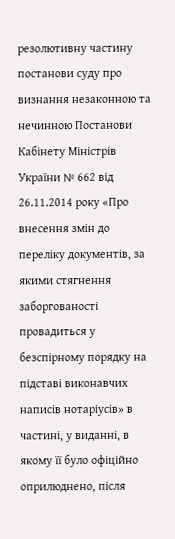резолютивну частину постанови суду про визнання незаконною та нечинною Постанови Кабінету Міністрів України № 662 від 26.11.2014 року «Про внесення змін до переліку документів, за якими стягнення заборгованості провадиться у безспірному порядку на підставі виконавчих написів нотаріусів» в частині, у виданні, в якому її було офіційно оприлюднено, після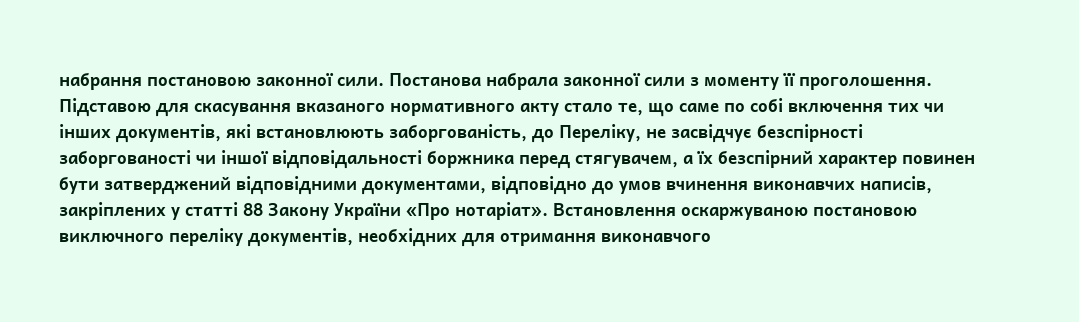набрання постановою законної сили. Постанова набрала законної сили з моменту її проголошення.
Підставою для скасування вказаного нормативного акту стало те, що саме по собі включення тих чи інших документів, які встановлюють заборгованість, до Переліку, не засвідчує безспірності заборгованості чи іншої відповідальності боржника перед стягувачем, а їх безспірний характер повинен бути затверджений відповідними документами, відповідно до умов вчинення виконавчих написів, закріплених у статті 88 Закону України «Про нотаріат». Встановлення оскаржуваною постановою виключного переліку документів, необхідних для отримання виконавчого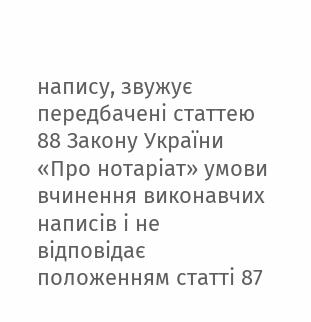напису, звужує передбачені статтею 88 Закону України «Про нотаріат» умови вчинення виконавчих написів і не відповідає положенням статті 87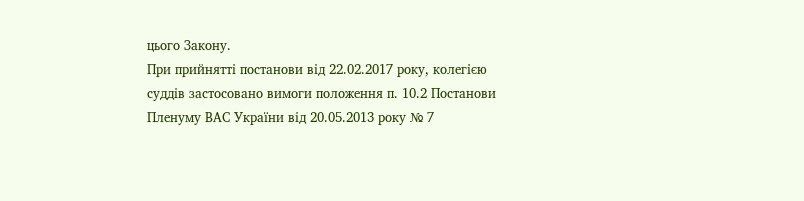цього Закону.
При прийнятті постанови від 22.02.2017 року, колегією суддів застосовано вимоги положення п. 10.2 Постанови Пленуму ВАС України від 20.05.2013 року № 7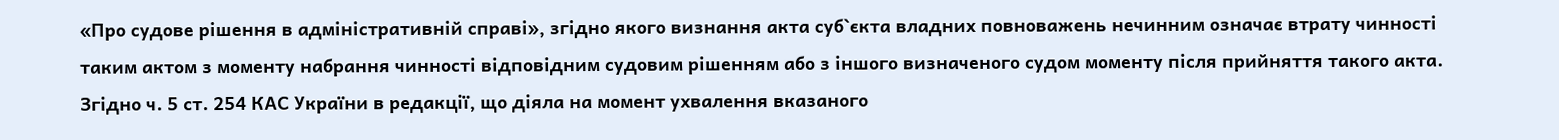«Про судове рішення в адміністративній справі», згідно якого визнання акта суб`єкта владних повноважень нечинним означає втрату чинності таким актом з моменту набрання чинності відповідним судовим рішенням або з іншого визначеного судом моменту після прийняття такого акта.
Згідно ч. 5 ст. 254 КАС України в редакції, що діяла на момент ухвалення вказаного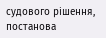судового рішення, постанова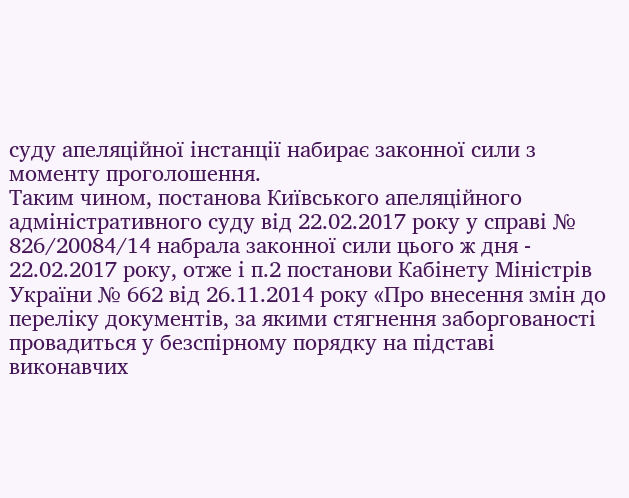суду апеляційної інстанції набирає законної сили з моменту проголошення.
Таким чином, постанова Київського апеляційного адміністративного суду від 22.02.2017 року у справі № 826/20084/14 набрала законної сили цього ж дня - 22.02.2017 року, отже і п.2 постанови Кабінету Міністрів України № 662 від 26.11.2014 року «Про внесення змін до переліку документів, за якими стягнення заборгованості провадиться у безспірному порядку на підставі виконавчих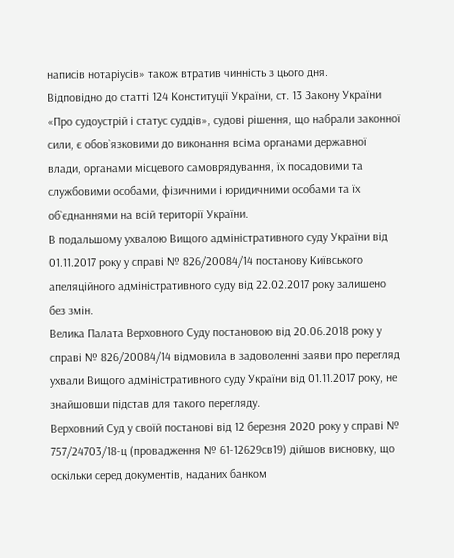написів нотаріусів» також втратив чинність з цього дня.
Відповідно до статті 124 Конституції України, ст. 13 Закону України «Про судоустрій і статус суддів», судові рішення, що набрали законної сили, є обов`язковими до виконання всіма органами державної влади, органами місцевого самоврядування, їх посадовими та службовими особами, фізичними і юридичними особами та їх об`єднаннями на всій території України.
В подальшому ухвалою Вищого адміністративного суду України від 01.11.2017 року у справі № 826/20084/14 постанову Київського апеляційного адміністративного суду від 22.02.2017 року залишено без змін.
Велика Палата Верховного Суду постановою від 20.06.2018 року у справі № 826/20084/14 відмовила в задоволенні заяви про перегляд ухвали Вищого адміністративного суду України від 01.11.2017 року, не знайшовши підстав для такого перегляду.
Верховний Суд у своїй постанові від 12 березня 2020 року у справі № 757/24703/18-ц (провадження № 61-12629св19) дійшов висновку, що оскільки серед документів, наданих банком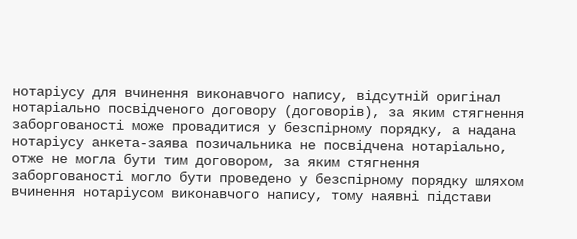нотаріусу для вчинення виконавчого напису, відсутній оригінал нотаріально посвідченого договору (договорів), за яким стягнення заборгованості може провадитися у безспірному порядку, а надана нотаріусу анкета-заява позичальника не посвідчена нотаріально, отже не могла бути тим договором, за яким стягнення заборгованості могло бути проведено у безспірному порядку шляхом вчинення нотаріусом виконавчого напису, тому наявні підстави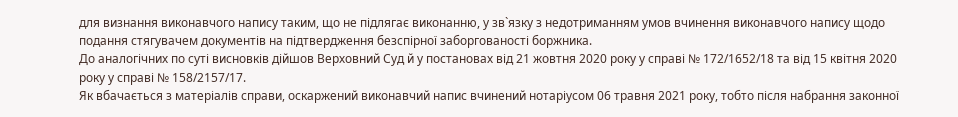для визнання виконавчого напису таким, що не підлягає виконанню, у зв`язку з недотриманням умов вчинення виконавчого напису щодо подання стягувачем документів на підтвердження безспірної заборгованості боржника.
До аналогічних по суті висновків дійшов Верховний Суд й у постановах від 21 жовтня 2020 року у справі № 172/1652/18 та від 15 квітня 2020 року у справі № 158/2157/17.
Як вбачається з матеріалів справи, оскаржений виконавчий напис вчинений нотаріусом 06 травня 2021 року, тобто після набрання законної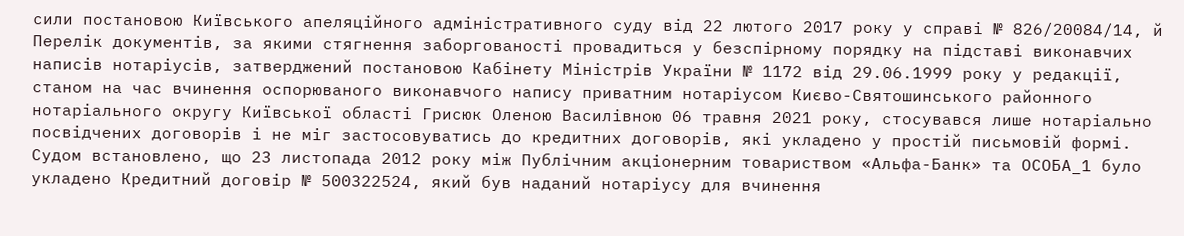сили постановою Київського апеляційного адміністративного суду від 22 лютого 2017 року у справі № 826/20084/14, й Перелік документів, за якими стягнення заборгованості провадиться у безспірному порядку на підставі виконавчих написів нотаріусів, затверджений постановою Кабінету Міністрів України № 1172 від 29.06.1999 року у редакції, станом на час вчинення оспорюваного виконавчого напису приватним нотаріусом Києво-Святошинського районного нотаріального округу Київської області Грисюк Оленою Василівною 06 травня 2021 року, стосувався лише нотаріально посвідчених договорів і не міг застосовуватись до кредитних договорів, які укладено у простій письмовій формі.
Судом встановлено, що 23 листопада 2012 року між Публічним акціонерним товариством «Альфа-Банк» та ОСОБА_1 було укладено Кредитний договір № 500322524, який був наданий нотаріусу для вчинення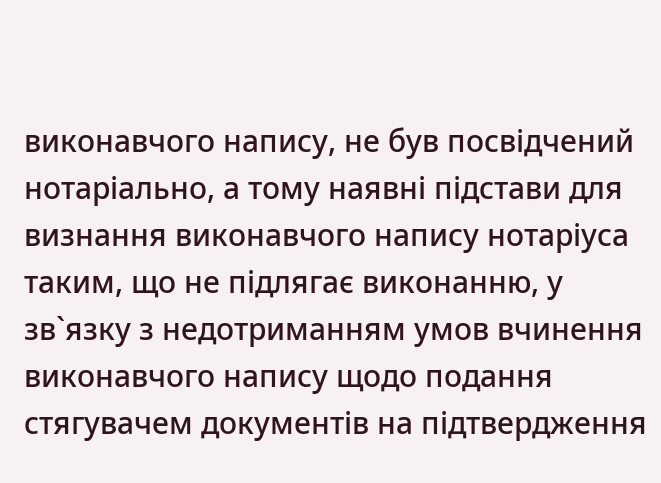виконавчого напису, не був посвідчений нотаріально, а тому наявні підстави для визнання виконавчого напису нотаріуса таким, що не підлягає виконанню, у зв`язку з недотриманням умов вчинення виконавчого напису щодо подання стягувачем документів на підтвердження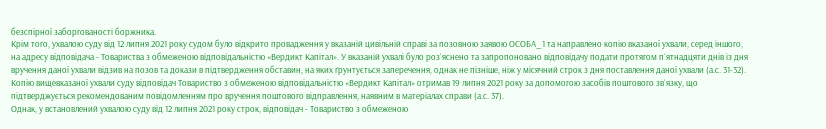безспірної заборгованості боржника.
Крім того, ухвалою суду від 12 липня 2021 року судом було відкрито провадження у вказаній цивільній справі за позовною заявою ОСОБА_1 та направлено копію вказаної ухвали, серед іншого, на адресу відповідача - Товариства з обмеженою відповідальністю «Вердикт Капітал». У вказаній ухвалі було роз`яснено та запропоновано відповідачу подати протягом п`ятнадцяти днів із дня вручення даної ухвали відзив на позов та докази в підтвердження обставин, на яких ґрунтується заперечення, однак не пізніше, ніж у місячний строк з дня поставлення даної ухвали (а.с. 31-32).
Копію вищевказаної ухвали суду відповідач Товариство з обмеженою відповідальністю «Вердикт Капітал» отримав 19 липня 2021 року за допомогою засобів поштового зв`язку, що підтверджується рекомендованим повідомленням про вручення поштового відправлення, наявним в матеріалах справи (а.с. 37).
Однак, у встановлений ухвалою суду від 12 липня 2021 року строк, відповідач - Товариство з обмеженою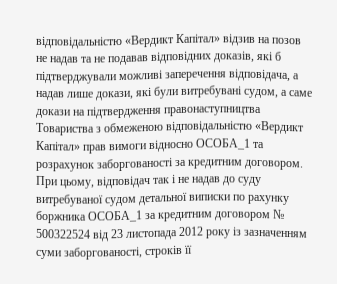відповідальністю «Вердикт Капітал» відзив на позов не надав та не подавав відповідних доказів, які б підтверджували можливі заперечення відповідача, а надав лише докази, які були витребувані судом, а саме докази на підтвердження правонаступництва Товариства з обмеженою відповідальністю «Вердикт Капітал» прав вимоги відносно ОСОБА_1 та розрахунок заборгованості за кредитним договором. При цьому, відповідач так і не надав до суду витребуваної судом детальної виписки по рахунку боржника ОСОБА_1 за кредитним договором № 500322524 від 23 листопада 2012 року із зазначенням суми заборгованості, строків її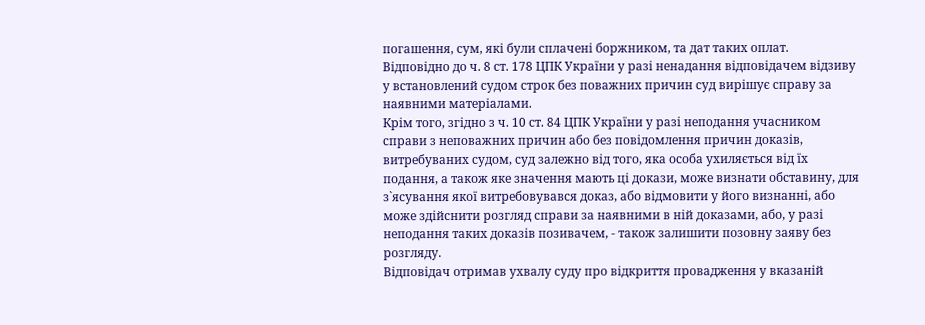погашення, сум, які були сплачені боржником, та дат таких оплат.
Відповідно до ч. 8 ст. 178 ЦПК України у разі ненадання відповідачем відзиву у встановлений судом строк без поважних причин суд вирішує справу за наявними матеріалами.
Крім того, згідно з ч. 10 ст. 84 ЦПК України у разі неподання учасником справи з неповажних причин або без повідомлення причин доказів, витребуваних судом, суд залежно від того, яка особа ухиляється від їх подання, а також яке значення мають ці докази, може визнати обставину, для з`ясування якої витребовувався доказ, або відмовити у його визнанні, або може здійснити розгляд справи за наявними в ній доказами, або, у разі неподання таких доказів позивачем, - також залишити позовну заяву без розгляду.
Відповідач отримав ухвалу суду про відкриття провадження у вказаній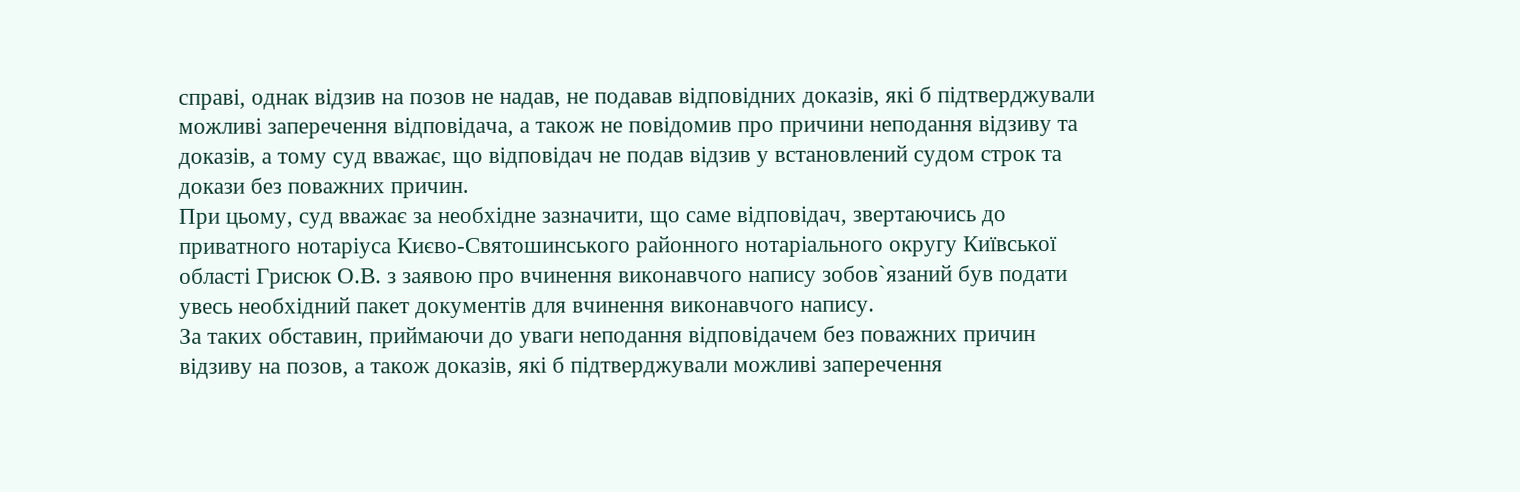справі, однак відзив на позов не надав, не подавав відповідних доказів, які б підтверджували можливі заперечення відповідача, а також не повідомив про причини неподання відзиву та доказів, а тому суд вважає, що відповідач не подав відзив у встановлений судом строк та докази без поважних причин.
При цьому, суд вважає за необхідне зазначити, що саме відповідач, звертаючись до приватного нотаріуса Києво-Святошинського районного нотаріального округу Київської області Грисюк О.В. з заявою про вчинення виконавчого напису зобов`язаний був подати увесь необхідний пакет документів для вчинення виконавчого напису.
За таких обставин, приймаючи до уваги неподання відповідачем без поважних причин відзиву на позов, а також доказів, які б підтверджували можливі заперечення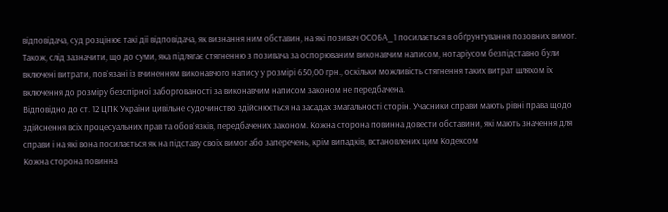відповідача, суд розцінює такі дії відповідача, як визнання ним обставин, на які позивач ОСОБА_1 посилається в обґрунтування позовних вимог.
Також, слід зазначити, що до суми, яка підлягає стягненню з позивача за оспорюваним виконавчим написом, нотаріусом безпідставно були включені витрати, пов`язані із вчиненням виконавчого напису у розмірі 650,00 грн., оскільки можливість стягнення таких витрат шляхом їх включення до розміру безспірної заборгованості за виконавчим написом законом не передбачена.
Відповідно до ст. 12 ЦПК України цивільне судочинство здійснюється на засадах змагальності сторін. Учасники справи мають рівні права щодо здійснення всіх процесуальних прав та обов`язків, передбачених законом. Кожна сторона повинна довести обставини, які мають значення для справи і на які вона посилається як на підставу своїх вимог або заперечень, крім випадків, встановлених цим Кодексом
Кожна сторона повинна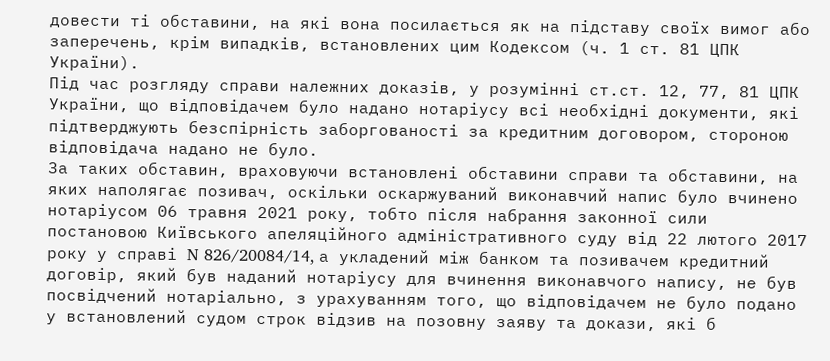довести ті обставини, на які вона посилається як на підставу своїх вимог або заперечень, крім випадків, встановлених цим Кодексом (ч. 1 ст. 81 ЦПК України).
Під час розгляду справи належних доказів, у розумінні ст.ст. 12, 77, 81 ЦПК України, що відповідачем було надано нотаріусу всі необхідні документи, які підтверджують безспірність заборгованості за кредитним договором, стороною відповідача надано не було.
За таких обставин, враховуючи встановлені обставини справи та обставини, на яких наполягає позивач, оскільки оскаржуваний виконавчий напис було вчинено нотаріусом 06 травня 2021 року, тобто після набрання законної сили постановою Київського апеляційного адміністративного суду від 22 лютого 2017 року у справі N 826/20084/14, а укладений між банком та позивачем кредитний договір, який був наданий нотаріусу для вчинення виконавчого напису, не був посвідчений нотаріально, з урахуванням того, що відповідачем не було подано у встановлений судом строк відзив на позовну заяву та докази, які б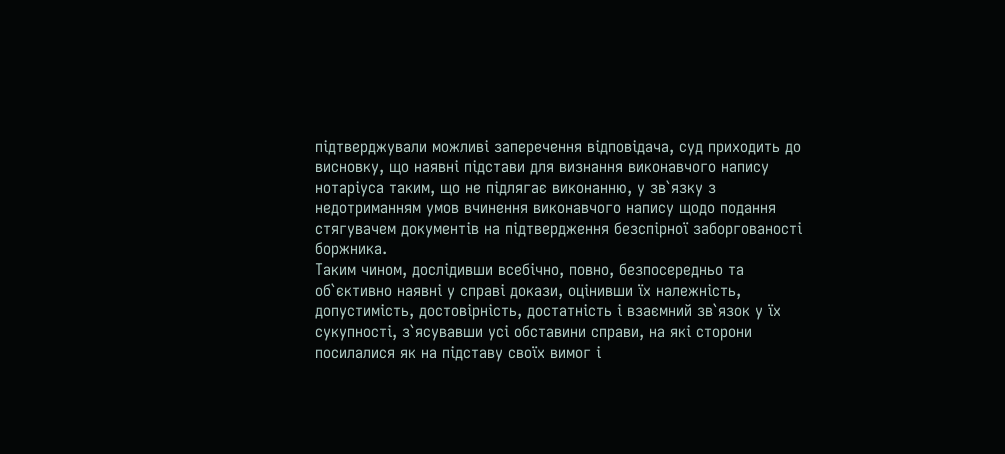підтверджували можливі заперечення відповідача, суд приходить до висновку, що наявні підстави для визнання виконавчого напису нотаріуса таким, що не підлягає виконанню, у зв`язку з недотриманням умов вчинення виконавчого напису щодо подання стягувачем документів на підтвердження безспірної заборгованості боржника.
Таким чином, дослідивши всебічно, повно, безпосередньо та об`єктивно наявні у справі докази, оцінивши їх належність, допустимість, достовірність, достатність і взаємний зв`язок у їх сукупності, з`ясувавши усі обставини справи, на які сторони посилалися як на підставу своїх вимог і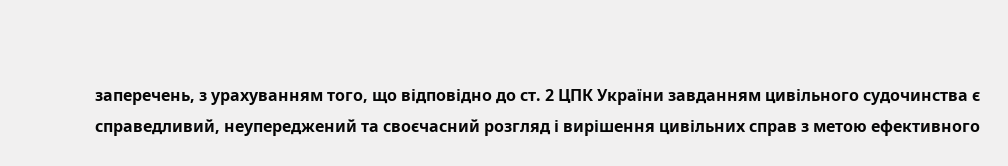заперечень, з урахуванням того, що відповідно до ст. 2 ЦПК України завданням цивільного судочинства є справедливий, неупереджений та своєчасний розгляд і вирішення цивільних справ з метою ефективного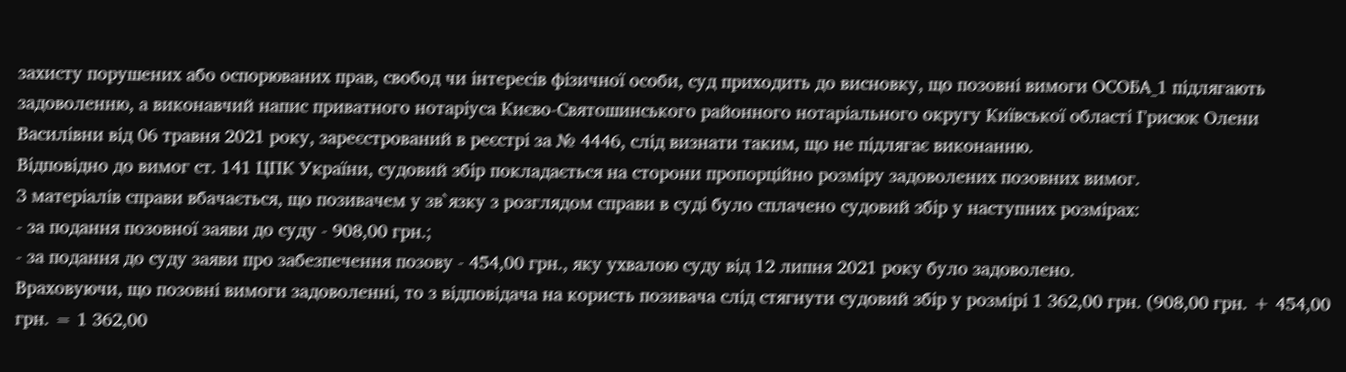захисту порушених або оспорюваних прав, свобод чи інтересів фізичної особи, суд приходить до висновку, що позовні вимоги ОСОБА_1 підлягають задоволенню, а виконавчий напис приватного нотаріуса Києво-Святошинського районного нотаріального округу Київської області Грисюк Олени Василівни від 06 травня 2021 року, зареєстрований в реєстрі за № 4446, слід визнати таким, що не підлягає виконанню.
Відповідно до вимог ст. 141 ЦПК України, судовий збір покладається на сторони пропорційно розміру задоволених позовних вимог.
З матеріалів справи вбачається, що позивачем у зв`язку з розглядом справи в суді було сплачено судовий збір у наступних розмірах:
- за подання позовної заяви до суду - 908,00 грн.;
- за подання до суду заяви про забезпечення позову - 454,00 грн., яку ухвалою суду від 12 липня 2021 року було задоволено.
Враховуючи, що позовні вимоги задоволенні, то з відповідача на користь позивача слід стягнути судовий збір у розмірі 1 362,00 грн. (908,00 грн. + 454,00 грн. = 1 362,00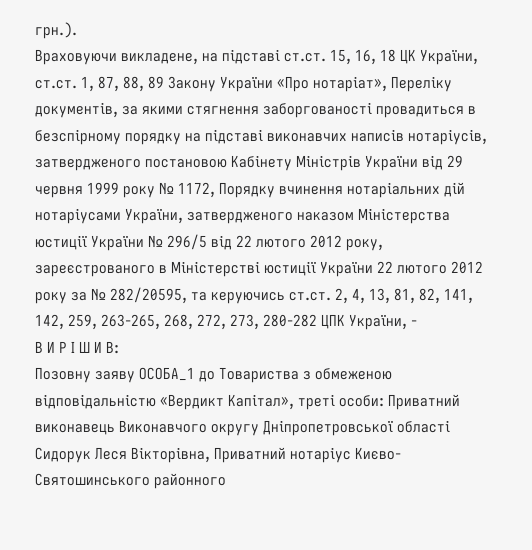грн.).
Враховуючи викладене, на підставі ст.ст. 15, 16, 18 ЦК України, ст.ст. 1, 87, 88, 89 Закону України «Про нотаріат», Переліку документів, за якими стягнення заборгованості провадиться в безспірному порядку на підставі виконавчих написів нотаріусів, затвердженого постановою Кабінету Міністрів України від 29 червня 1999 року № 1172, Порядку вчинення нотаріальних дій нотаріусами України, затвердженого наказом Міністерства юстиції України № 296/5 від 22 лютого 2012 року, зареєстрованого в Міністерстві юстиції України 22 лютого 2012 року за № 282/20595, та керуючись ст.ст. 2, 4, 13, 81, 82, 141, 142, 259, 263-265, 268, 272, 273, 280-282 ЦПК України, -
В И Р І Ш И В:
Позовну заяву ОСОБА_1 до Товариства з обмеженою відповідальністю «Вердикт Капітал», треті особи: Приватний виконавець Виконавчого округу Дніпропетровської області Сидорук Леся Вікторівна, Приватний нотаріус Києво-Святошинського районного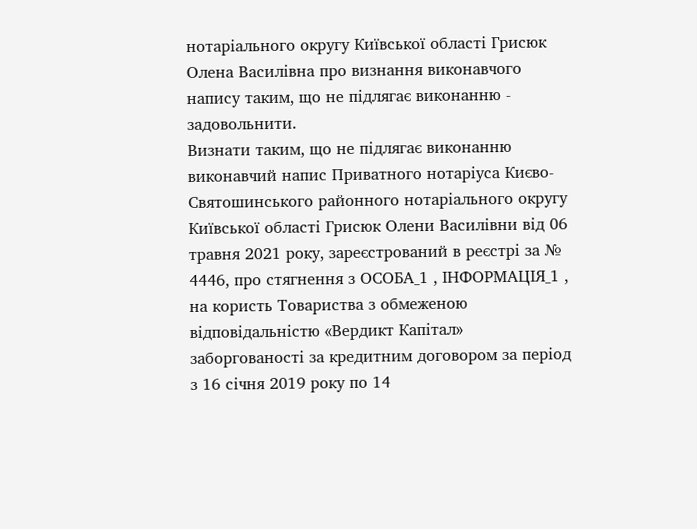нотаріального округу Київської області Грисюк Олена Василівна про визнання виконавчого напису таким, що не підлягає виконанню - задовольнити.
Визнати таким, що не підлягає виконанню виконавчий напис Приватного нотаріуса Києво-Святошинського районного нотаріального округу Київської області Грисюк Олени Василівни від 06 травня 2021 року, зареєстрований в реєстрі за № 4446, про стягнення з ОСОБА_1 , ІНФОРМАЦІЯ_1 , на користь Товариства з обмеженою відповідальністю «Вердикт Капітал» заборгованості за кредитним договором за період з 16 січня 2019 року по 14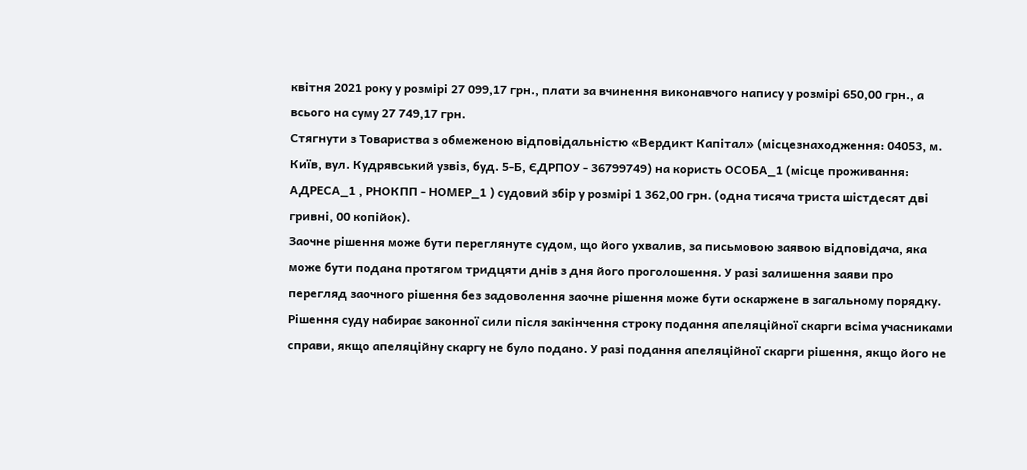квітня 2021 року у розмірі 27 099,17 грн., плати за вчинення виконавчого напису у розмірі 650,00 грн., а всього на суму 27 749,17 грн.
Стягнути з Товариства з обмеженою відповідальністю «Вердикт Капітал» (місцезнаходження: 04053, м. Київ, вул. Кудрявський узвіз, буд. 5-Б, ЄДРПОУ - 36799749) на користь ОСОБА_1 (місце проживання: АДРЕСА_1 , РНОКПП - НОМЕР_1 ) судовий збір у розмірі 1 362,00 грн. (одна тисяча триста шістдесят дві гривні, 00 копійок).
Заочне рішення може бути переглянуте судом, що його ухвалив, за письмовою заявою відповідача, яка може бути подана протягом тридцяти днів з дня його проголошення. У разі залишення заяви про перегляд заочного рішення без задоволення заочне рішення може бути оскаржене в загальному порядку.
Рішення суду набирає законної сили після закінчення строку подання апеляційної скарги всіма учасниками справи, якщо апеляційну скаргу не було подано. У разі подання апеляційної скарги рішення, якщо його не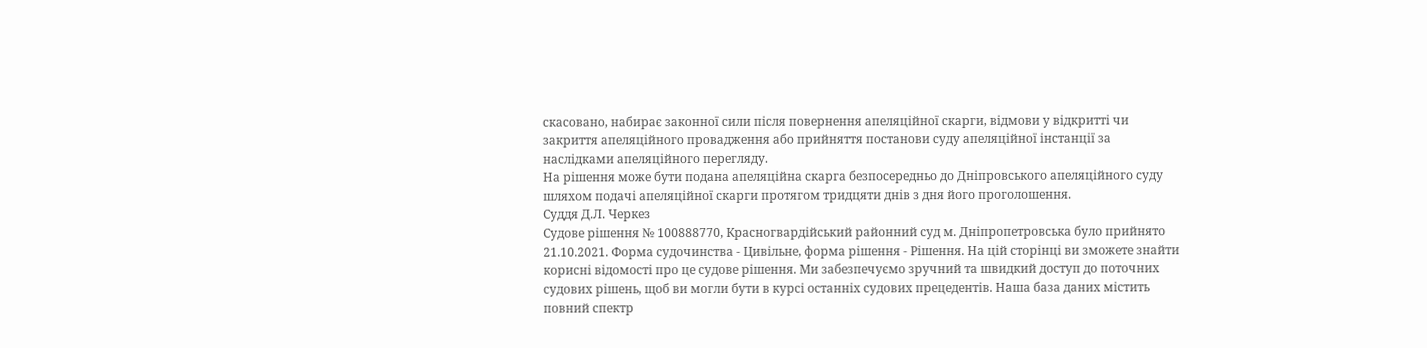скасовано, набирає законної сили після повернення апеляційної скарги, відмови у відкритті чи закриття апеляційного провадження або прийняття постанови суду апеляційної інстанції за наслідками апеляційного перегляду.
На рішення може бути подана апеляційна скарга безпосередньо до Дніпровського апеляційного суду шляхом подачі апеляційної скарги протягом тридцяти днів з дня його проголошення.
Суддя Д.Л. Черкез
Судове рішення № 100888770, Красногвардійський районний суд м. Дніпропетровська було прийнято 21.10.2021. Форма судочинства - Цивільне, форма рішення - Рішення. На цій сторінці ви зможете знайти корисні відомості про це судове рішення. Ми забезпечуємо зручний та швидкий доступ до поточних судових рішень, щоб ви могли бути в курсі останніх судових прецедентів. Наша база даних містить повний спектр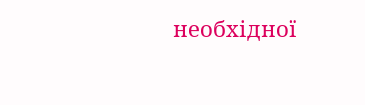необхідної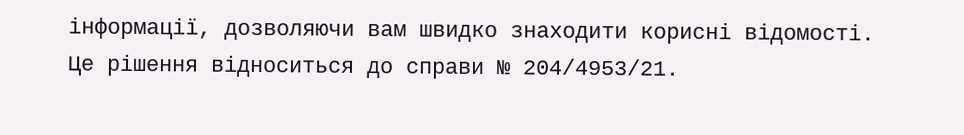інформації, дозволяючи вам швидко знаходити корисні відомості.
Це рішення відноситься до справи № 204/4953/21.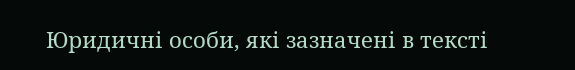Юридичні особи, які зазначені в тексті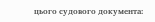цього судового документа: